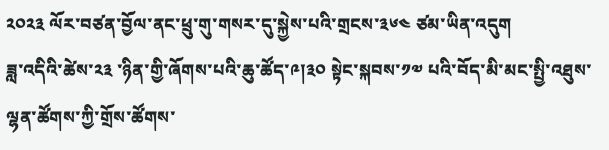༢༠༢༣ ལོར་བཙན་བྱོལ་ནང་ཕྲུ་གུ་གསར་དུ་སྐྱེས་པའི་གྲངས་༣༦༤ ཙམ་ཡིན་འདུག
ཟླ་འདིའི་ཚེས་༢༣ ་ཉིན་གྱི་ཞོགས་པའི་ཆུ་ཚོད་༩།༣༠ སྟེང་སྐབས་༡༧ པའི་བོད་མི་མང་སྤྱི་འཐུས་ལྷན་ཚོགས་ཀྱི་གྲོས་ཚོགས་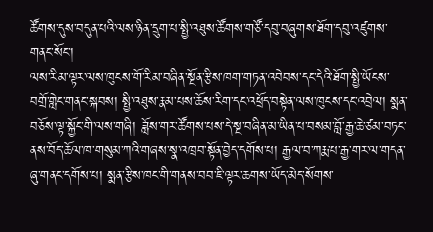ཚོགས་དུས་བདུན་པའི་ལས་ཉིན་དྲུག་པ་སྤྱི་འཐུས་ཚོགས་གཙོ་དབུ་བཞུགས་ཐོག་དབུ་འཛུགས་གནང་སོང་།
ལས་རིམ་ལྟར་ལས་ཁུངས་གོ་རིམ་བཞིན་སྔོན་རྩིས་ཁག་གཏན་འབེབས་དང་དེའི་ཐོག་སྤྱི་ཡོངས་བགྲོ་གླེང་གནང་སྐབས། སྤྱི་འཐུས་རྣམ་པས་ཆོས་རིག་དང་འཕྲོད་བསྟེན་ལས་ཁུངས་དང་འབྲེལ། སྨན་བཅོས་ལྟ་སྐྱོང་གི་ལས་གཞི། ཟློས་གར་ཚོགས་པས་དེ་སྔ་བཞིན་མ་ཡིན་པ་བསམ་བློ་རྒྱ་ཆེ་ཙམ་བཏང་ནས་བོད་ཆོལ་ཁ་གསུམ་ཀའི་གཞས་སྣ་འཁྲབ་སྟོན་བྱེད་དགོས་པ། རྒྱལ་བ་ཀརྨ་པ་རྒྱ་གར་ལ་གདན་ཞུ་གནང་དགོས་པ། སྨན་རྩིས་ཁང་གི་གནས་བབ་ཇི་ལྟར་ཆགས་ཡོད་མེད་སོགས་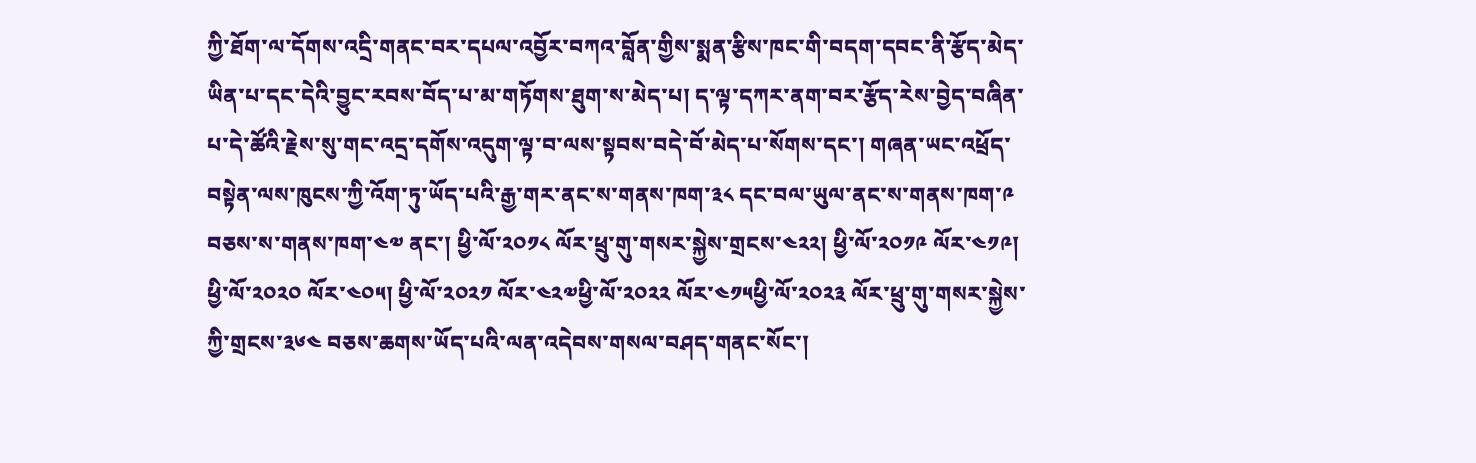ཀྱི་ཐོག་ལ་དོགས་འདྲི་གནང་བར་དཔལ་འབྱོར་བཀའ་བློན་གྱིས་སྨན་རྩིས་ཁང་གི་བདག་དབང་ནི་རྩོད་མེད་ཡིན་པ་དང་དེའི་བྱུང་རབས་བོད་པ་མ་གཏོགས་ཐུག་ས་མེད་པ། ད་ལྟ་དཀར་ནག་བར་རྩོད་རེས་བྱེད་བཞིན་པ་དེ་ཚོའི་རྗེས་སུ་གང་འདྲ་དགོས་འདུག་ལྟ་བ་ལས་སྟབས་བདེ་བོ་མེད་པ་སོགས་དང་། གཞན་ཡང་འཕྲོད་བསྟེན་ལས་ཁུངས་ཀྱི་འོག་ཏུ་ཡོད་པའི་རྒྱ་གར་ནང་ས་གནས་ཁག་༣༨ དང་བལ་ཡུལ་ནང་ས་གནས་ཁག་༩ བཅས་ས་གནས་ཁག་༤༧ ནང་། ཕྱི་ལོ་༢༠༡༨ ལོར་ཕྲུ་གུ་གསར་སྐྱེས་གྲངས་༤༢༢། ཕྱི་ལོ་༢༠༡༩ ལོར་༤༡༩། ཕྱི་ལོ་༢༠༢༠ ལོར་༤༠༥། ཕྱི་ལོ་༢༠༢༡ ལོར་༤༢༧ཕྱི་ལོ་༢༠༢༢ ལོར་༤༡༥ཕྱི་ལོ་༢༠༢༣ ལོར་ཕྲུ་གུ་གསར་སྐྱེས་ཀྱི་གྲངས་༣༦༤ བཅས་ཆགས་ཡོད་པའི་ལན་འདེབས་གསལ་བཤད་གནང་སོང་།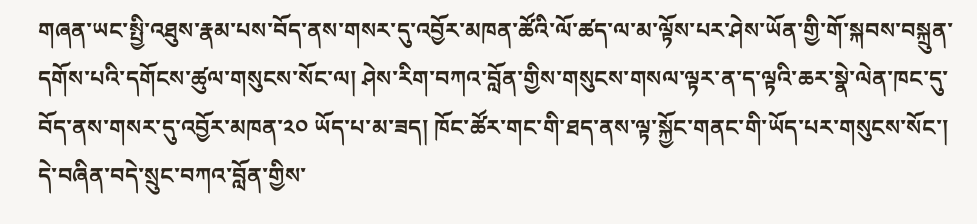གཞན་ཡང་སྤྱི་འཐུས་རྣམ་པས་བོད་ནས་གསར་དུ་འབྱོར་མཁན་ཚོའི་ལོ་ཚད་ལ་མ་ལྟོས་པར་ཤེས་ཡོན་གྱི་གོ་སྐབས་བསྐྲུན་དགོས་པའི་དགོངས་ཚུལ་གསུངས་སོང་ལ། ཤེས་རིག་བཀའ་བློན་གྱིས་གསུངས་གསལ་ལྟར་ན་ད་ལྟའི་ཆར་སྣེ་ལེན་ཁང་དུ་བོད་ནས་གསར་དུ་འབྱོར་མཁན་༢༠ ཡོད་པ་མ་ཟད། ཁོང་ཚོར་གང་གི་ཐད་ནས་ལྟ་སྐྱོང་གནང་གི་ཡོད་པར་གསུངས་སོང་། དེ་བཞིན་བདེ་སྲུང་བཀའ་བློན་གྱིས་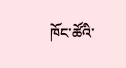ཁོང་ཚོའི་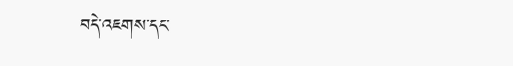བདེ་འཇགས་དང་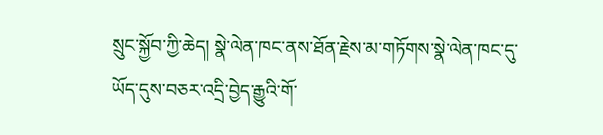སྲུང་སྐྱོབ་ཀྱི་ཆེད། སྣེ་ལེན་ཁང་ནས་ཐོན་རྗེས་མ་གཏོགས་སྣེ་ལེན་ཁང་དུ་ཡོད་དུས་བཅར་འདྲི་བྱེད་རྒྱུའི་གོ་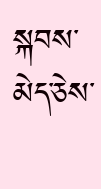སྐབས་མེད་ཅེས་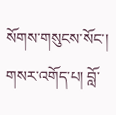སོགས་གསུངས་སོང་།
གསར་འགོད་པ། བློ་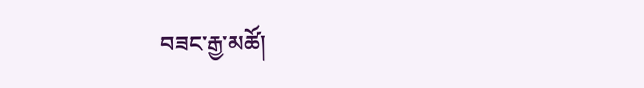བཟང་རྒྱ་མཚོ།